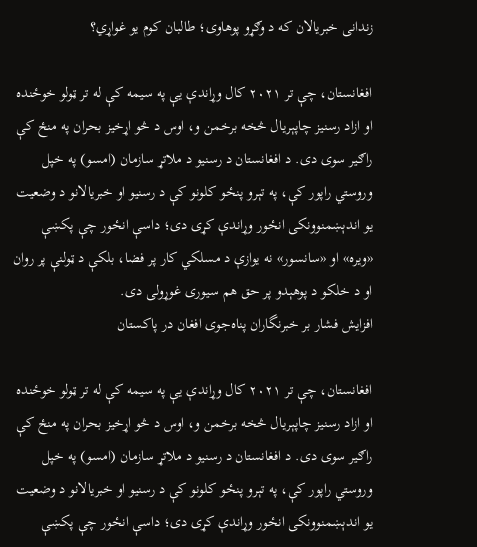زندانی خبریالان که د وګړو پوهاوی؛ طالبان کوم یو غواړي؟

افغانستان، چې تر ۲۰۲۱ کال وړاندې یې په سیمه کې له تر ټولو خوځنده او ازاد رسنیز چاپېریال څخه برخمن و، اوس د څو اړخیز بحران په منځ کې راګیر سوی دی. د افغانستان د رسنیو د ملاتړ سازمان (امسو) په خپل وروستي راپور کې، په تېرو پنځو کلونو کې د رسنیو او خبریالانو د وضعیت یو اندېښمنوونکی انځور وړاندې کړی دی؛ داسې انځور چې پکښې «ویره» او «سانسور» نه یوازې د مسلکي کار پر فضا، بلکې د ټولنې پر روان او د خلکو د پوهېدو پر حق هم سیوری غوړولی دی.
افزایش فشار بر خبرنگاران پناه‌جوی افغان در پاکستان

افغانستان، چې تر ۲۰۲۱ کال وړاندې یې په سیمه کې له تر ټولو خوځنده او ازاد رسنیز چاپېریال څخه برخمن و، اوس د څو اړخیز بحران په منځ کې راګیر سوی دی. د افغانستان د رسنیو د ملاتړ سازمان (امسو) په خپل وروستي راپور کې، په تېرو پنځو کلونو کې د رسنیو او خبریالانو د وضعیت یو اندېښمنوونکی انځور وړاندې کړی دی؛ داسې انځور چې پکښې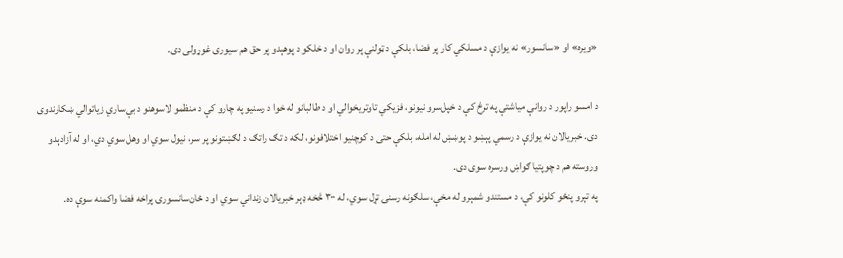«ویره» او «سانسور» نه یوازې د مسلکي کار پر فضا، بلکې د ټولنې پر روان او د خلکو د پوهېدو پر حق هم سیوری غوړولی دی.

د امسو راپور د روانې میاشتې په ترڅ کې د خپل‌سرو نیونو، فزیکي تاوتریخوالي او د طالبانو له خوا د رسنیو په چارو کې د منظمو لاسوهنو د بې‌ساري زیاتوالي ښکارندوی دی. خبریالان نه یوازې د رسمي پېښو د پوښښ له امله، بلکې حتی د کوچنیو اختلافونو، لکه د تګ راتګ د لګښتونو پر سر، نیول سوي او وهل سوي دي، او له آزادېدو وروسته هم د چوپتیا ګواښ ورسره سوی دی.
په تېرو پنځو کلونو کې، د مستندو شمېرو له مخې، سلګونه رسنۍ تړل سوي، له ۳۰۰ څخه ډېر خبریالان زنداني سوي او د ځان‌سانسورۍ پراخه فضا واکمنه سوې ده.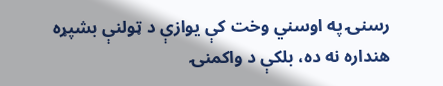رسنۍ په اوسني وخت کې یوازې د ټولنې بشپړه هنداره نه ده، بلکې د واکمنۍ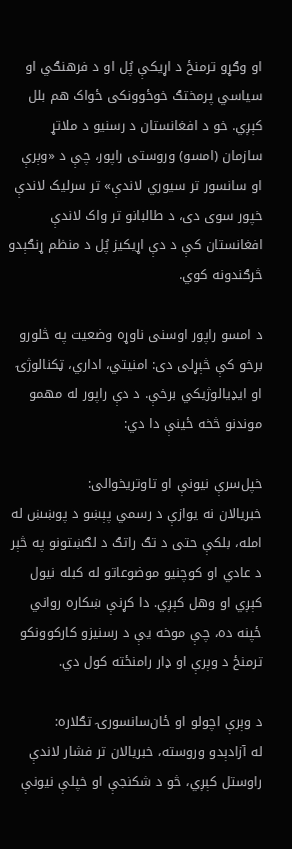او وګړو ترمنځ د اړیکې پُل او د فرهنګي او سیاسي پرمختګ خوځوونکی ځواک هم بلل کېږي. خو د افغانستان د رسنیو د ملاتړ سازمان (امسو) وروستی راپور، چې د «وېرې او سانسور تر سیوري لاندې» تر سرلیک لاندې خپور سوی دی، د طالبانو تر واک لاندې افغانستان کې د دې اړیکیز پُل د منظم ړنګېدو څرګندونه کوي.

د امسو راپور اوسنی ناوړه وضعیت په څلورو برخو کې څېړلی دی: امنیتي، اداري، ټکنالوژۍ او ایډیالوژیکي برخې. د دې راپور له مهمو موندنو څخه ځینې دا دي:

خپل‌سرې نیونې او تاوتریخوالی:
خبریالان نه یوازې د رسمي پېښو د پوښښ له امله، بلکې حتی د تګ راتګ د لګښتونو په څېر د عادي او کوچنیو موضوعاتو له کبله نیول کېږي او وهل کېږي. دا کړنې ښکاره رواني ځپنه ده، چې موخه یې د رسنیزو کارکوونکو ترمنځ د وېرې او ډار رامنځته کول دي.

د وېرې اچولو او ځان‌سانسورۍ تګلاره:
له آزادېدو وروسته، خبریالان تر فشار لاندې راوستل کېږي، څو د شکنجې او خپلې نیونې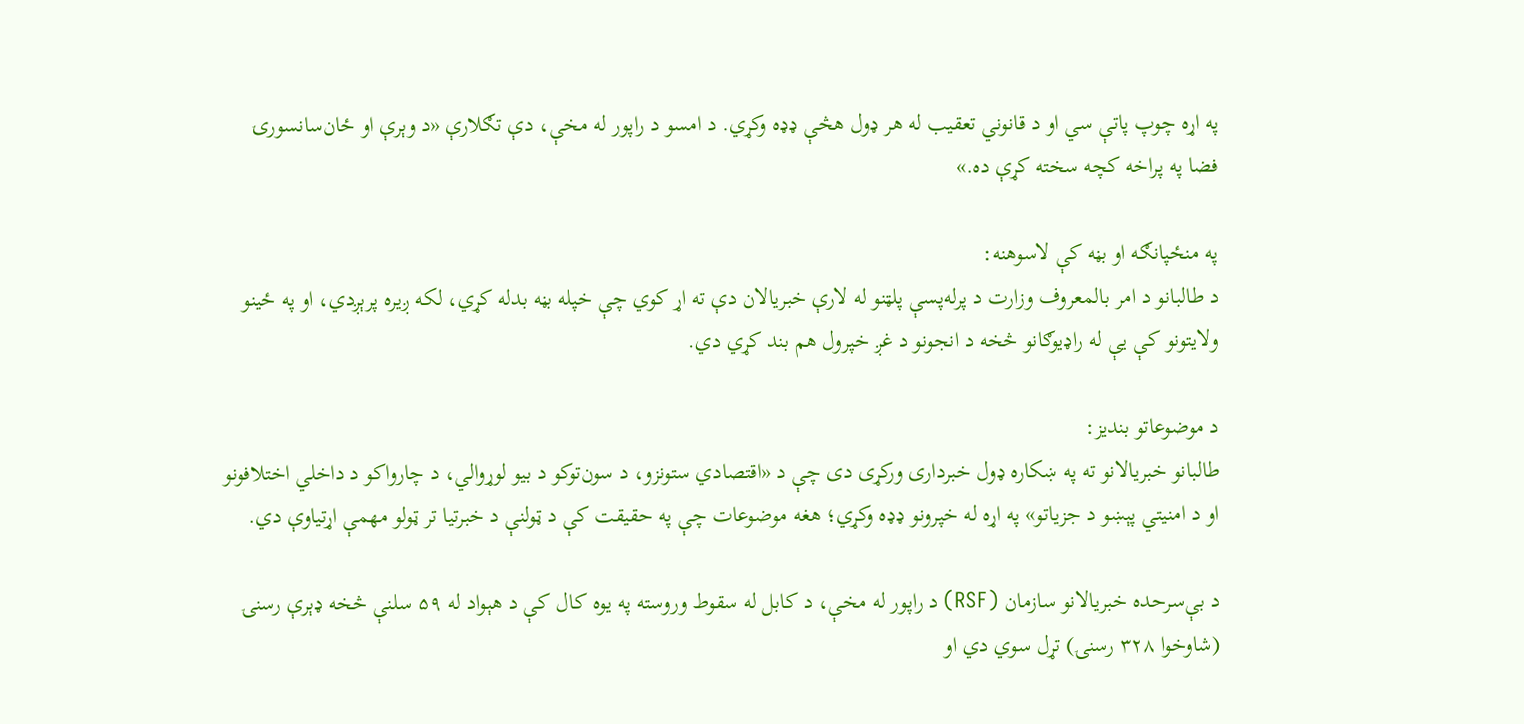په اړه چوپ پاتې سي او د قانوني تعقیب له هر ډول هڅې ډډه وکړي. د امسو د راپور له مخې، دې تګلارې «د وېرې او ځان‌سانسورۍ فضا په پراخه کچه سخته کړې ده.»

په منځپانګه او بڼه کې لاسوهنه:
د طالبانو د امر بالمعروف وزارت د پرله‌پسې پلټنو له لارې خبریالان دې ته اړ کوي چې خپله بڼه بدله کړي، لکه ږیره پرېږدي، او په ځینو ولایتونو کې یې له راډیوګانو څخه د انجونو د غږ خپرول هم بند کړي دي.

د موضوعاتو بندیز:
طالبانو خبریالانو ته په ښکاره ډول خبرداری ورکړی دی چې د «اقتصادي ستونزو، د سون‌توکو د بیو لوړوالي، د چارواکو د داخلي اختلافونو او د امنیتي پېښو د جزیاتو» په اړه له خپرونو ډډه وکړي؛ هغه موضوعات چې په حقیقت کې د ټولنې د خبرتیا تر ټولو مهمې اړتیاوې دي.

د بې‌سرحده خبریالانو سازمان (RSF) د راپور له مخې، د کابل له سقوط وروسته په یوه کال کې د هېواد له ۵۹ سلنې څخه ډېرې رسنۍ (شاوخوا ۳۲۸ رسنۍ) تړل سوي دي او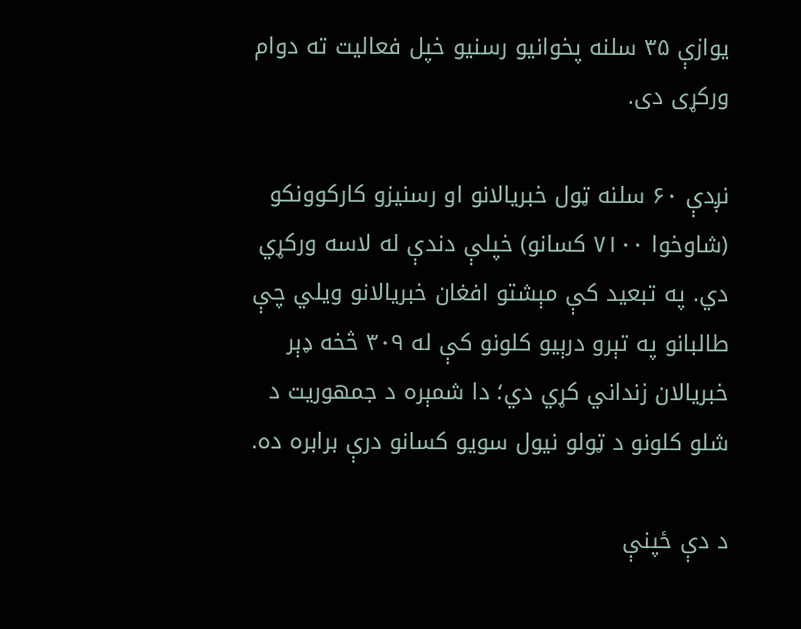یوازې ۳۵ سلنه پخوانیو رسنیو خپل فعالیت ته دوام ورکړی دی.

نږدې ۶۰ سلنه ټول خبریالانو او رسنیزو کارکوونکو (شاوخوا ۷۱۰۰ کسانو) خپلې دندې له لاسه ورکړي دي. په تبعید کې مېشتو افغان خبریالانو ویلي چې طالبانو په تېرو درېیو کلونو کې له ۳۰۹ څخه ډېر خبریالان زنداني کړي دي؛ دا شمېره د جمهوریت د شلو کلونو د ټولو نیول سویو کسانو درې برابره ده.

د دې ځپنې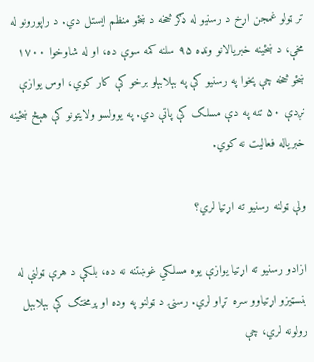تر ټولو غمجن اړخ د رسنیو له ډګر څخه د ښځو منظم ایستل دي. د راپورونو له مخې، د ښځینه خبریالانو ونډه ۹۵ سلنه کمه سوې ده، او له شاوخوا ۱۷۰۰ ښځو څخه چې پخوا په رسنیو کې په بېلابېلو برخو کې کار کوي، اوس یوازې نږدې ۵۰ تنه په دې مسلک کې پاتې دي. په یوولسو ولایتونو کې هېڅ ښځینه خبریاله فعالیت نه کوي.

ولې ټولنه رسنیو ته اړتیا لري؟

ازادو رسنیو ته اړتیا یوازې یوه مسلکي غوښتنه نه ده، بلکې د هرې ټولنې له بنسټیزو اړتیاوو سره تړاو لري. رسنۍ د ټولنو په وده او پرمختګ کې بېلابېل رولونه لري، چې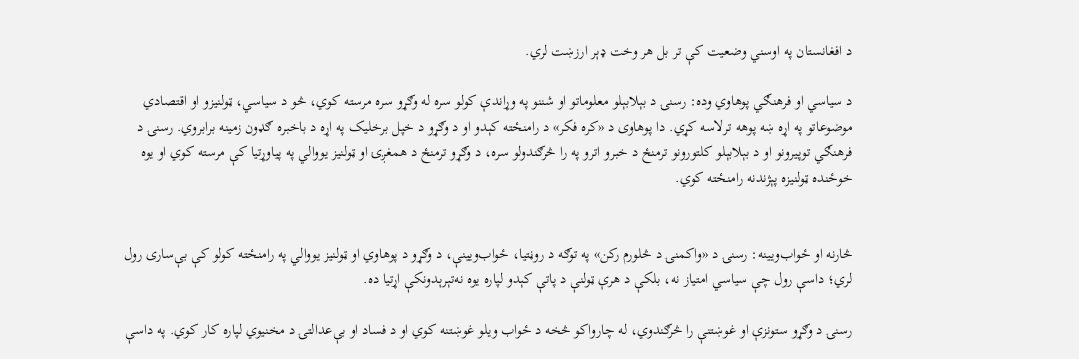د افغانستان په اوسني وضعیت کې تر بل هر وخت ډېر ارزښت لري.

د سیاسي او فرهنګي پوهاوي وده: رسنۍ د بېلابېلو معلوماتو او شننو په وړاندې کولو سره له وګړو سره مرسته کوي، څو د سیاسي، ټولنیزو او اقتصادي موضوعاتو په اړه ښه پوهه ترلاسه کړي. دا پوهاوی د «کره فکر» د رامنځته کېدو او د وګړو د خپل برخلیک په اړه د باخبره ګډون زمینه برابروي. رسنۍ د فرهنګي توپیرونو او د بېلابېلو کلتورونو ترمنځ د خبرو اترو په را څرګندولو سره، د وګړو ترمنځ د همغږۍ او ټولنیز یووالي په پیاوړتیا کې مرسته کوي او یوه خوځنده ټولنیزه پېژندنه رامنځته کوي.


څارنه او ځواب‌ویینه: رسنۍ د «واکمنۍ د څلورم رکن» په توګه د روڼتیا، ځواب‌ویینې، د وګړو د پوهاوي او ټولنیز یووالي په رامنځته کولو کې بې‌ساری رول لري؛ داسې رول چې سیاسي امتیاز نه، بلکې د هرې ټولنې د پاتې کېدو لپاره یوه نه‌تېرېدونکې اړتیا ده.

رسنۍ د وګړو ستونزې او غوښتنې را څرګندوي، له چارواکو څخه د ځواب ویلو غوښتنه کوي او د فساد او بې‌عدالتۍ د مخنیوي لپاره کار کوي. په داسې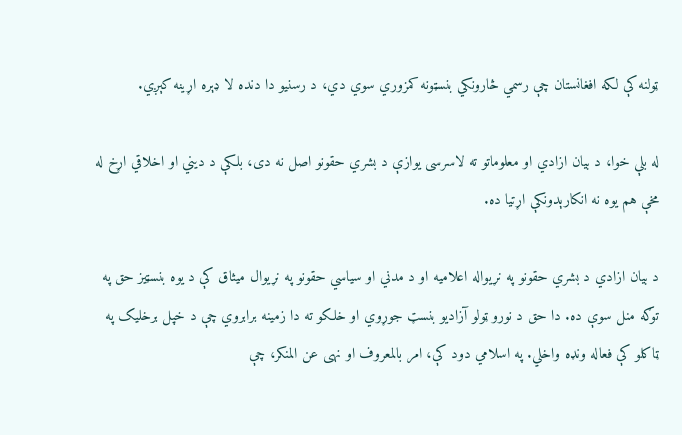ټولنه کې لکه افغانستان چې رسمي څارونکي بنسټونه کمزوري سوي دي، د رسنیو دا دنده لا ډېره اړینه کېږي.

له بلې خوا، د بیان ازادي او معلوماتو ته لاسرسی یوازې د بشري حقونو اصل نه دی، بلکې د دیني او اخلاقي اړخ له مخې هم یوه نه انکارېدونکې اړتیا ده.

د بیان ازادي د بشري حقونو په نړیواله اعلامیه او د مدني او سیاسي حقونو په نړیوال میثاق کې د یوه بنسټیز حق په توګه منل سوې ده. دا حق د نورو ټولو آزادیو بنسټ جوړوي او خلکو ته دا زمینه برابروي چې د خپل برخلیک په ټاکلو کې فعاله ونډه واخلي. په اسلامي دود کې، امر بالمعروف او نهی عن المنکر، چې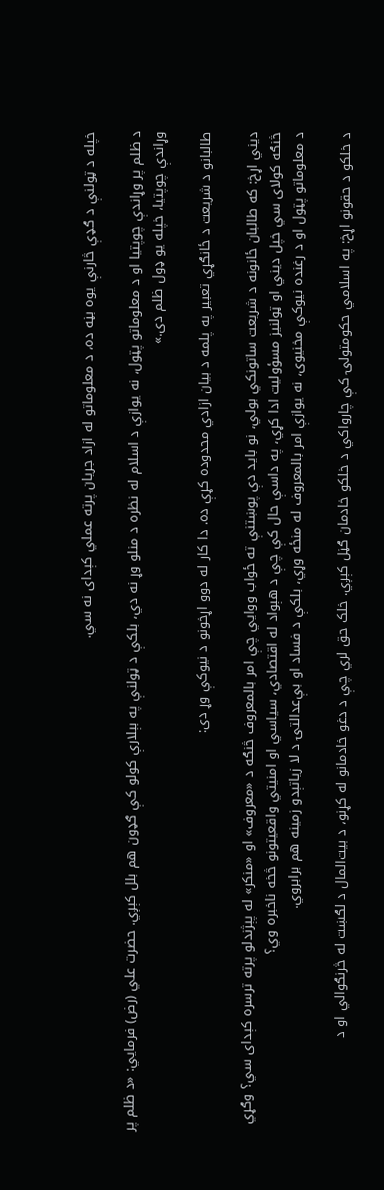خپله د ټولنې د ګډې څارنې یوه بڼه ده، د معلوماتو له ازاد جریان پرته عملي کېدای نه سي.

د ظلم پر وړاندې چوپتیا او د معلوماتو پټول، نه یوازې د اسلام له نظره د منلو وړ نه دي، بلکې د ټولنې په بېلارې کولو کې ګډون هم بلل کېږي. حضرت علي (رض) فرمایي: «د ظلم پر وړاندې چوپتیا، خپله یو ډول ظلم دی.»

طالبانو د شریعت د ځانګړي تعبیر په پلمه د بیان ازادي محدوده کړې ده. دا کار له دوو اړخونو د نیوکې وړ دی:

دیني اړخ: که طالبان ځانونه د شریعت ساتونکي بولي، نو باید دې پوښتنې ته ځواب ووایي چې امر بالمعروف څنګه د «معروف» او «منکر» له پېژندلو پرته ترسره کېدای سي؟ وګړي څنګه کولای سي خپل دیني او ټولنیز مسؤولیت ادا کړي، په داسې حال کې چې د هېواد له اقتصادي، سیاسي او امنیتي واقعیتونو څخه ناخبره وي؟
د معلوماتو پټول او د رغنده نیوکې مخنیوی، نه یوازې امر بالمعروف له منځه وړي، بلکې د فساد او بې‌عدالتۍ د لا زیاتېدو زمینه هم برابروي.

د خلکو د حقونو اړخ: په اسلامي حکومتولۍ کې چارواکي د خلکو خادمان ګڼل کېږي. خلک حق لري چې د دغو خادمانو له کړنو، د بیت‌المال د لګښت له څرنګوالي او د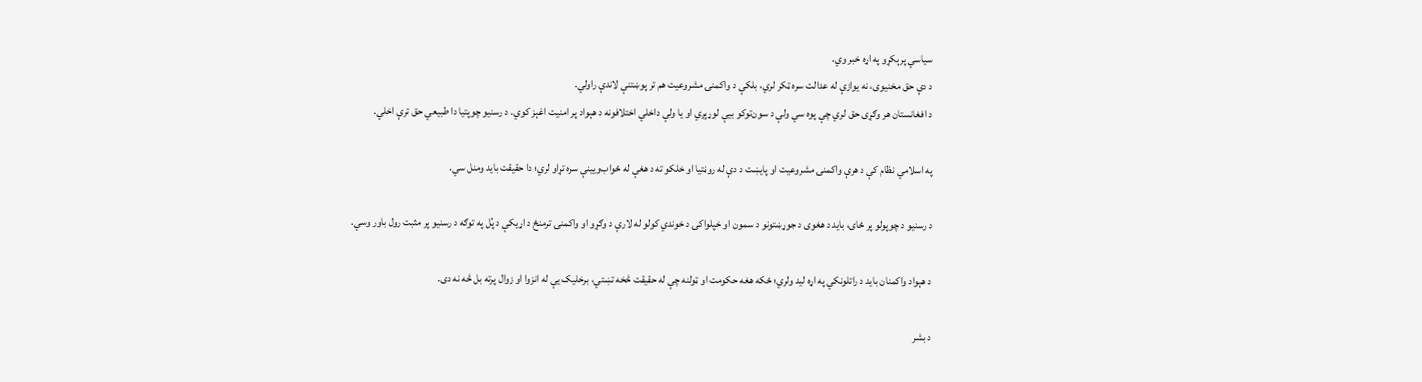سیاسي پرېکړو په اړه خبر وي.
د دې حق مخنیوی، نه یوازې له عدالت سره ټکر لري، بلکې د واکمنۍ مشروعیت هم تر پوښتنې لاندې راولي.
د افغانستان هر وګړی حق لري چې پوه سي ولې د سون‌توکو بیې لوړېږي او یا ولې داخلي اختلافونه د هېواد پر امنیت اغېز کوي. د رسنیو چوپتیا دا طبیعي حق ترې اخلي.

په اسلامي نظام کې د هرې واکمنۍ مشروعیت او پایښت د دې له روڼتیا او خلکو ته د هغې له ځواب‌ویینې سره تړاو لري؛ دا حقیقت باید ومنل سي.

د رسنیو د چوپولو پر ځای، باید د هغوی د جوړښتونو د سمون او خپلواکۍ د خوندي کولو له لارې د وګړو او واکمنۍ ترمنځ د اړیکې د پُل په توګه د رسنیو پر مثبت رول باور وسي.

د هېواد واکمنان باید د راتلونکي په اړه لید ولري؛ ځکه هغه حکومت او ټولنه چې له حقیقت څخه تښتي، برخلیک یې له انزوا او زوال پرته بل څه نه دی.

د بشر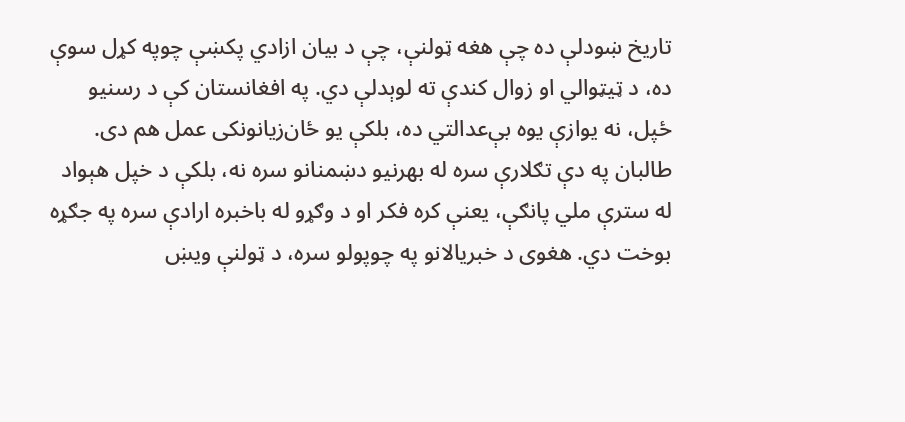تاریخ ښودلې ده چې هغه ټولنې، چې د بیان ازادي پکښې چوپه کړل سوې ده، د ټيټوالي او زوال کندې ته لوېدلې دي. په افغانستان کې د رسنیو ځپل، نه یوازې یوه بې‌عدالتي ده، بلکې یو ځان‌زیانونکی عمل هم دی.
طالبان په دې تګلارې سره له بهرنیو دښمنانو سره نه، بلکې د خپل هېواد له سترې ملي پانګې، یعنې کره فکر او د وګړو له باخبره ارادې سره په جګړه بوخت دي. هغوی د خبریالانو په چوپولو سره، د ټولنې ویښ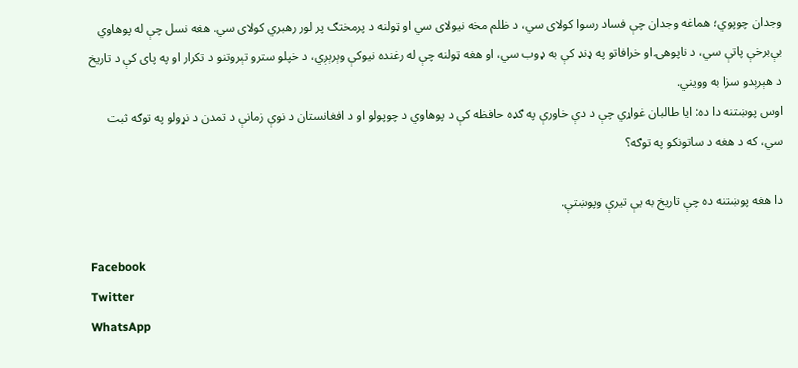وجدان چوپوي؛ هماغه وجدان چې فساد رسوا کولای سي، د ظلم مخه نیولای سي او ټولنه د پرمختګ پر لور رهبري کولای سي. هغه نسل چې له پوهاوي بې‌برخې پاتې سي، د ناپوهۍ او خرافاتو په ډنډ کې به ډوب سي، او هغه ټولنه چې له رغنده نیوکې وېرېږي، د خپلو سترو تېروتنو د تکرار او په پای کې د تاریخ د هېرېدو سزا به وویني.
اوس پوښتنه دا ده: ایا طالبان غواړي چې د دې خاورې په ګډه حافظه کې د پوهاوي د چوپولو او د افغانستان د نوې زمانې د تمدن د نړولو په توګه ثبت سي، که د هغه د ساتونکو په توګه؟

دا هغه پوښتنه ده چې تاریخ به یې تیرې وپوښتې.

Facebook
Twitter
WhatsApp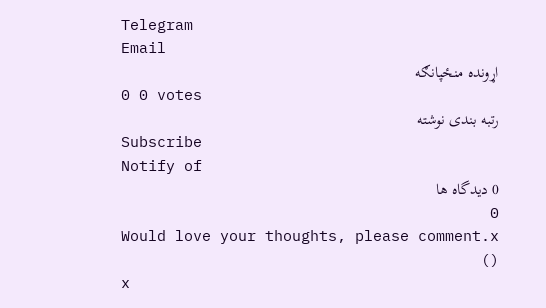Telegram
Email
اړونده منځپانګه
0 0 votes
رتبه بندی نوشته
Subscribe
Notify of
0 دیدگاه ها
0
Would love your thoughts, please comment.x
()
x